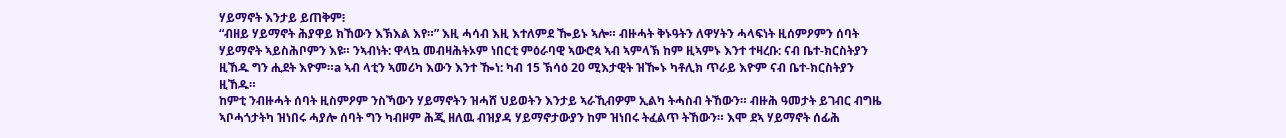ሃይማኖት እንታይ ይጠቅም፧
“ብዘይ ሃይማኖት ሕያዋይ ክኸውን እኽእል እየ።” እዚ ሓሳብ እዚ እተለምደ ዀይኑ ኣሎ። ብዙሓት ቅኑዓትን ለዋሃትን ሓላፍነት ዚሰምዖምን ሰባት ሃይማኖት ኣይስሕቦምን እዩ። ንኣብነት: ዋላኳ መብዛሕትኦም ነበርቲ ምዕራባዊ ኣውሮጳ ኣብ ኣምላኽ ከም ዚኣምኑ እንተ ተዛረቡ: ናብ ቤተ-ክርስትያን ዚኸዱ ግን ሒደት እዮም።a ኣብ ላቲን ኣመሪካ እውን እንተ ዀነ: ካብ 15 ኽሳዕ 20 ሚእታዊት ዝዀኑ ካቶሊክ ጥራይ እዮም ናብ ቤተ-ክርስትያን ዚኸዱ።
ከምቲ ንብዙሓት ሰባት ዚስምዖም ንስኻውን ሃይማኖትን ዝሓሸ ህይወትን እንታይ ኣራኺብዎም ኢልካ ትሓስብ ትኸውን። ብዙሕ ዓመታት ይገብር ብግዜ ኣቦሓጎታትካ ዝነበሩ ሓያሎ ሰባት ግን ካብዞም ሕጂ ዘለዉ ብዝያዳ ሃይማኖታውያን ከም ዝነበሩ ትፈልጥ ትኸውን። እሞ ደኣ ሃይማኖት ሰፊሕ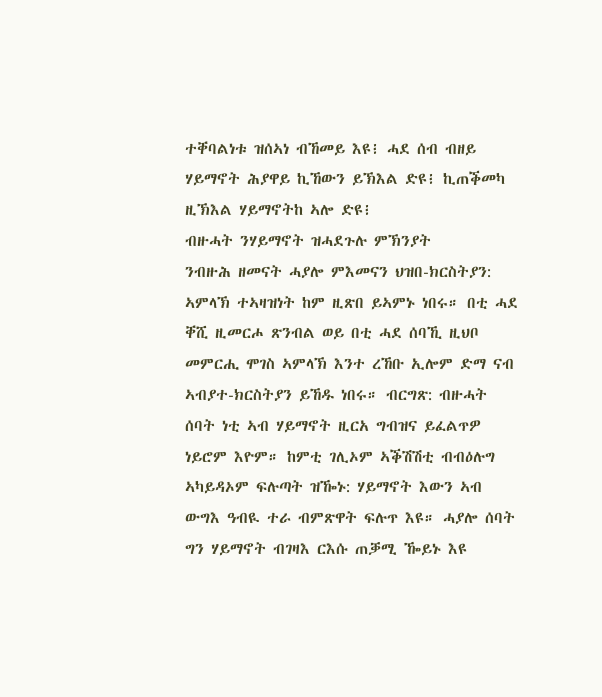ተቐባልነቱ ዝሰኣነ ብኸመይ እዩ፧ ሓደ ሰብ ብዘይ ሃይማኖት ሕያዋይ ኪኸውን ይኽእል ድዩ፧ ኪጠቕመካ ዚኽእል ሃይማኖትከ ኣሎ ድዩ፧
ብዙሓት ንሃይማኖት ዝሓደጉሉ ምኽንያት
ንብዙሕ ዘመናት ሓያሎ ምእመናን ህዝበ-ክርስትያን: ኣምላኽ ተኣዛዝነት ከም ዚጽበ ይኣምኑ ነበሩ። በቲ ሓደ ቐሺ ዚመርሖ ጽንብል ወይ በቲ ሓደ ሰባኺ ዚህቦ መምርሒ ሞገስ ኣምላኽ እንተ ረኸቡ ኢሎም ድማ ናብ ኣብያተ-ክርስትያን ይኸዱ ነበሩ። ብርግጽ: ብዙሓት ሰባት ነቲ ኣብ ሃይማኖት ዚርአ ግብዝና ይፈልጥዎ ነይሮም እዮም። ከምቲ ገሊኦም ኣቕሽሽቲ ብብዕሉግ ኣካይዳኦም ፍሉጣት ዝዀኑ: ሃይማኖት እውን ኣብ ውግእ ዓብዪ ተራ ብምጽዋት ፍሉጥ እዩ። ሓያሎ ሰባት ግን ሃይማኖት ብገዛእ ርእሱ ጠቓሚ ዀይኑ እዩ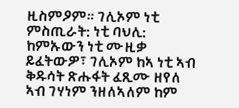ዚስምዖም። ገሊኦም ነቲ ምስጢራት: ነቲ ባህሊ: ከምኡውን ነቲ ሙዚቃ ይፈትውዎ፣ ገሊኦም ከኣ ነቲ ኣብ ቅዱሳት ጽሑፋት ፈጺሙ ዘየለ ኣብ ገሃነም ንዘለኣለም ከም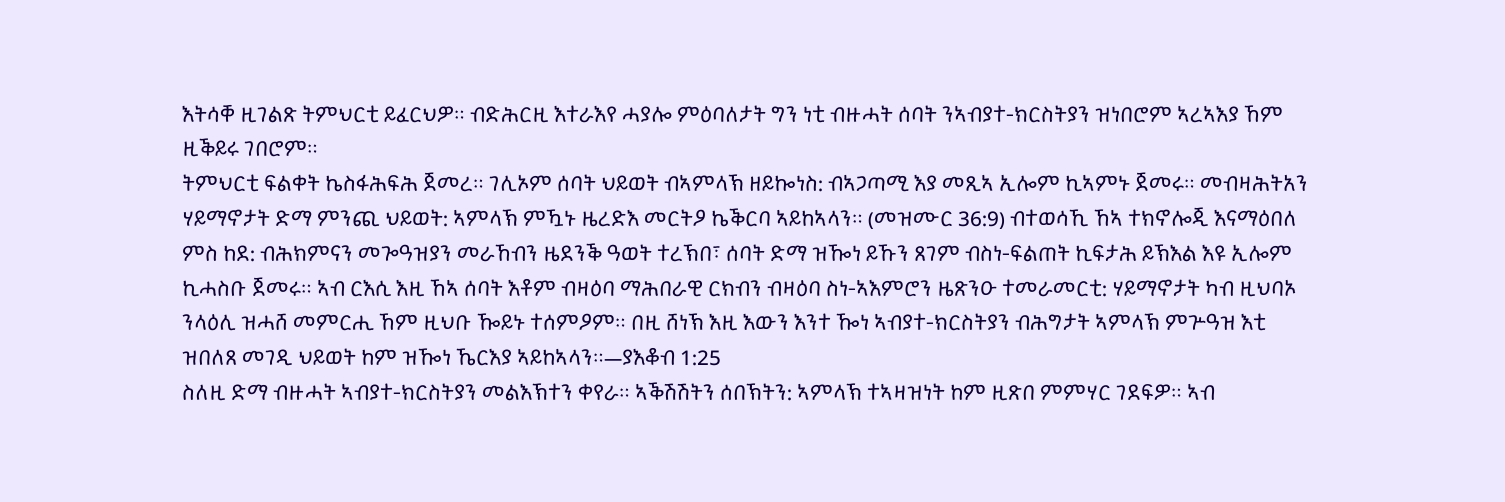እትሳቐ ዚገልጽ ትምህርቲ ይፈርህዎ። ብድሕርዚ እተራእየ ሓያሎ ምዕባለታት ግን ነቲ ብዙሓት ሰባት ንኣብያተ-ክርስትያን ዝነበሮም ኣረኣእያ ኸም ዚቕይሩ ገበሮም።
ትምህርቲ ፍልቀት ኬስፋሕፍሕ ጀመረ። ገሊኦም ሰባት ህይወት ብኣምላኽ ዘይኰነስ: ብኣጋጣሚ እያ መጺኣ ኢሎም ኪኣምኑ ጀመሩ። መብዛሕትአን ሃይማኖታት ድማ ምንጪ ህይወት: ኣምላኽ ምዃኑ ዜረድእ መርትዖ ኬቕርባ ኣይከኣላን። (መዝሙር 36:9) ብተወሳኺ ኸኣ ተክኖሎጂ እናማዕበለ ምስ ከደ: ብሕክምናን መጐዓዝያን መራኸብን ዜደንቕ ዓወት ተረኽበ፣ ሰባት ድማ ዝዀነ ይኹን ጸገም ብስነ-ፍልጠት ኪፍታሕ ይኽእል እዩ ኢሎም ኪሓስቡ ጀመሩ። ኣብ ርእሲ እዚ ኸኣ ሰባት እቶም ብዛዕባ ማሕበራዊ ርክብን ብዛዕባ ስነ-ኣእምሮን ዜጽንዑ ተመራመርቲ: ሃይማኖታት ካብ ዚህባኦ ንላዕሊ ዝሓሸ መምርሒ ኸም ዚህቡ ዀይኑ ተሰምዖም። በዚ ሸነኽ እዚ እውን እንተ ዀነ ኣብያተ-ክርስትያን ብሕግታት ኣምላኽ ምጕዓዝ እቲ ዝበለጸ መገዲ ህይወት ከም ዝዀነ ኼርእያ ኣይከኣላን።—ያእቆብ 1:25
ስለዚ ድማ ብዙሓት ኣብያተ-ክርስትያን መልእኽተን ቀየራ። ኣቕሽሽትን ሰበኽትን: ኣምላኽ ተኣዛዝነት ከም ዚጽበ ምምሃር ገደፍዎ። ኣብ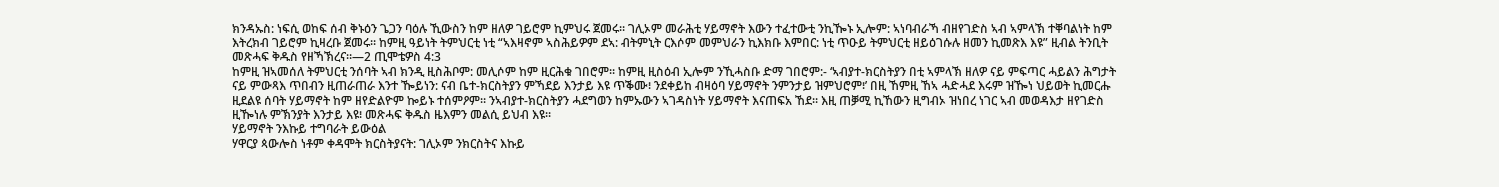ክንዳኡስ: ነፍሲ ወከፍ ሰብ ቅኑዕን ጌጋን ባዕሉ ኺውስን ከም ዘለዎ ገይሮም ኪምህሩ ጀመሩ። ገሊኦም መራሕቲ ሃይማኖት እውን ተፈተውቲ ንኪዀኑ ኢሎም: ኣነባብራኻ ብዘየገድስ ኣብ ኣምላኽ ተቐባልነት ከም እትረክብ ገይሮም ኪዛረቡ ጀመሩ። ከምዚ ዓይነት ትምህርቲ ነቲ “ኣእዛኖም ኣስሕይዎም ደኣ: ብትምኒት ርእሶም መምህራን ኪእክቡ እምበር: ነቲ ጥዑይ ትምህርቲ ዘይዕገሱሉ ዘመን ኪመጽእ እዩ” ዚብል ትንቢት መጽሓፍ ቅዱስ የዘኻኽረና።—2 ጢሞቴዎስ 4:3
ከምዚ ዝኣመሰለ ትምህርቲ ንሰባት ኣብ ክንዲ ዚስሕቦም: መሊሶም ከም ዚርሕቁ ገበሮም። ከምዚ ዚስዕብ ኢሎም ንኺሓስቡ ድማ ገበሮም:- ‘ኣብያተ-ክርስትያን በቲ ኣምላኽ ዘለዎ ናይ ምፍጣር ሓይልን ሕግታት ናይ ምውጻእ ጥበብን ዚጠራጠራ እንተ ዀይነን: ናብ ቤተ-ክርስትያን ምኻደይ እንታይ እዩ ጥቕሙ፧ ንደቀይከ ብዛዕባ ሃይማኖት ንምንታይ ዝምህሮም፧’ በዚ ኸምዚ ኸኣ ሓድሓደ እሩም ዝዀነ ህይወት ኪመርሑ ዚደልዩ ሰባት ሃይማኖት ከም ዘየድልዮም ኰይኑ ተሰምዖም። ንኣብያተ-ክርስትያን ሓደግወን ከምኡውን ኣገዳስነት ሃይማኖት እናጠፍአ ኸደ። እዚ ጠቓሚ ኪኸውን ዚግብኦ ዝነበረ ነገር ኣብ መወዳእታ ዘየገድስ ዚዀነሉ ምኽንያት እንታይ እዩ፧ መጽሓፍ ቅዱስ ዜእምን መልሲ ይህብ እዩ።
ሃይማኖት ንእኩይ ተግባራት ይውዕል
ሃዋርያ ጳውሎስ ነቶም ቀዳሞት ክርስትያናት: ገሊኦም ንክርስትና እኩይ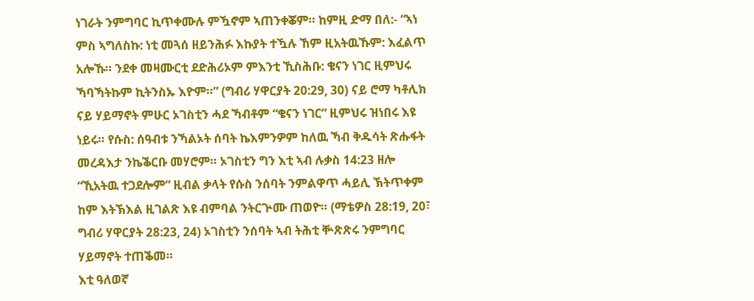ነገራት ንምግባር ኪጥቀሙሉ ምዃኖም ኣጠንቀቖም። ከምዚ ድማ በለ:- “ኣነ ምስ ኣግለስኩ: ነቲ መጓሰ ዘይንሕፉ እኩያት ተዃሉ ኸም ዚአትዉኹም: እፈልጥ አሎኹ። ንደቀ መዛሙርቲ ደድሕሪኦም ምእንቲ ኺስሕቡ: ቄናን ነገር ዚምህሩ ኻባኻትኩም ኪትንስኡ እዮም።” (ግብሪ ሃዋርያት 20:29, 30) ናይ ሮማ ካቶሊክ ናይ ሃይማኖት ምሁር ኦገስቲን ሓደ ኻብቶም “ቄናን ነገር” ዚምህሩ ዝነበሩ እዩ ነይሩ። የሱስ: ሰዓብቱ ንኻልኦት ሰባት ኬእምንዎም ከለዉ ኻብ ቅዱሳት ጽሑፋት መረዳእታ ንኬቕርቡ መሃሮም። ኦገስቲን ግን እቲ ኣብ ሉቃስ 14:23 ዘሎ “ኺአትዉ ተጋደሎም” ዚብል ቃላት የሱስ ንሰባት ንምልዋጥ ሓይሊ ኽትጥቀም ከም እትኽእል ዚገልጽ እዩ ብምባል ንትርጕሙ ጠወዮ። (ማቴዎስ 28:19, 20፣ ግብሪ ሃዋርያት 28:23, 24) ኦገስቲን ንሰባት ኣብ ትሕቲ ቝጽጽሩ ንምግባር ሃይማኖት ተጠቕመ።
እቲ ዓለወኛ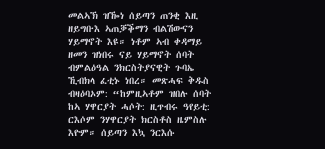መልኣኽ ዝዀነ ሰይጣን ጠንቂ እዚ ዘይግቡእ ኣጠቓቕማን ብልሽውናን ሃይማኖት እዩ። ነቶም ኣብ ቀዳማይ ዘመን ዝነበሩ ናይ ሃይማኖት ሰባት ብምልዕዓል ንክርስትያናዊት ጉባኤ ኺብክላ ፈቲኑ ነበረ። መጽሓፍ ቅዱስ ብዛዕባኦም: “ከምዚኣቶም ዝበሉ ሰባት ከኣ ሃዋርያት ሓሶት: ዚጥብሩ ዓየይቲ: ርእሶም ንሃዋርያት ክርስቶስ ዜምስሉ እዮም። ሰይጣን እኳ ንርእሱ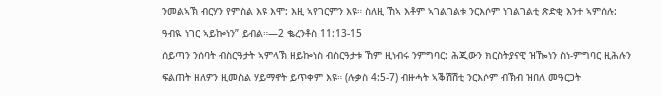ንመልኣኽ ብርሃን የምስል እዩ እሞ: እዚ ኣየገርምን እዩ። ስለዚ ኸኣ እቶም ኣገልገልቱ ንርእሶም ነገልገልቲ ጽድቂ እንተ ኣምሰሉ: ዓብዪ ነገር ኣይኰነን” ይብል።—2 ቈረንቶስ 11:13-15
ሰይጣን ንሰባት ብስርዓታት ኣምላኽ ዘይኰነስ ብስርዓታቱ ኸም ዚነብሩ ንምግባር: ሕጂውን ክርስትያናዊ ዝዀነን ስነ-ምግባር ዚሕሉን ፍልጠት ዘለዎን ዚመስል ሃይማኖት ይጥቀም እዩ። (ሉቃስ 4:5-7) ብዙሓት ኣቕሽሽቲ ንርእሶም ብኽብ ዝበለ መዓርጋት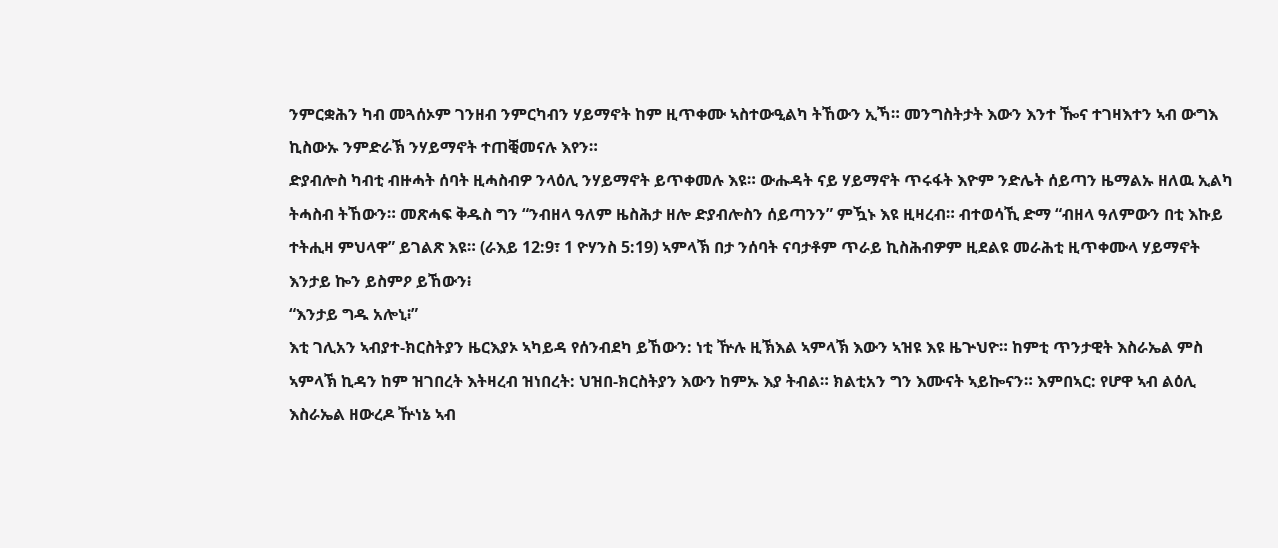ንምርቋሕን ካብ መጓሰኦም ገንዘብ ንምርካብን ሃይማኖት ከም ዚጥቀሙ ኣስተውዒልካ ትኸውን ኢኻ። መንግስትታት እውን እንተ ዀና ተገዛእተን ኣብ ውግእ ኪስውኡ ንምድራኽ ንሃይማኖት ተጠቒመናሉ እየን።
ድያብሎስ ካብቲ ብዙሓት ሰባት ዚሓስብዎ ንላዕሊ ንሃይማኖት ይጥቀመሉ እዩ። ውሑዳት ናይ ሃይማኖት ጥሩፋት እዮም ንድሌት ሰይጣን ዜማልኡ ዘለዉ ኢልካ ትሓስብ ትኸውን። መጽሓፍ ቅዱስ ግን “ንብዘላ ዓለም ዜስሕታ ዘሎ ድያብሎስን ሰይጣንን” ምዃኑ እዩ ዚዛረብ። ብተወሳኺ ድማ “ብዘላ ዓለምውን በቲ እኩይ ተትሒዛ ምህላዋ” ይገልጽ እዩ። (ራእይ 12:9፣ 1 ዮሃንስ 5:19) ኣምላኽ በታ ንሰባት ናባታቶም ጥራይ ኪስሕብዎም ዚደልዩ መራሕቲ ዚጥቀሙላ ሃይማኖት እንታይ ኰን ይስምዖ ይኸውን፧
“እንታይ ግዱ አሎኒ፧”
እቲ ገሊአን ኣብያተ-ክርስትያን ዜርእያኦ ኣካይዳ የሰንብደካ ይኸውን: ነቲ ዅሉ ዚኽእል ኣምላኽ እውን ኣዝዩ እዩ ዜጕህዮ። ከምቲ ጥንታዊት እስራኤል ምስ ኣምላኽ ኪዳን ከም ዝገበረት እትዛረብ ዝነበረት: ህዝበ-ክርስትያን እውን ከምኡ እያ ትብል። ክልቲአን ግን እሙናት ኣይኰናን። እምበኣር: የሆዋ ኣብ ልዕሊ እስራኤል ዘውረዶ ዅነኔ ኣብ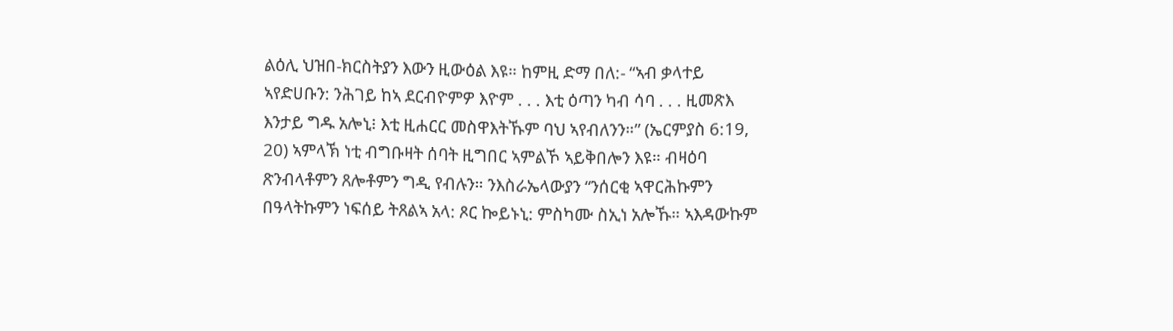ልዕሊ ህዝበ-ክርስትያን እውን ዚውዕል እዩ። ከምዚ ድማ በለ:- “ኣብ ቃላተይ ኣየድሀቡን: ንሕገይ ከኣ ደርብዮምዎ እዮም . . . እቲ ዕጣን ካብ ሳባ . . . ዚመጽእ እንታይ ግዱ አሎኒ፧ እቲ ዚሐርር መስዋእትኹም ባህ ኣየብለንን።” (ኤርምያስ 6:19, 20) ኣምላኽ ነቲ ብግቡዛት ሰባት ዚግበር ኣምልኾ ኣይቅበሎን እዩ። ብዛዕባ ጽንብላቶምን ጸሎቶምን ግዲ የብሉን። ንእስራኤላውያን “ንሰርቂ ኣዋርሕኩምን በዓላትኩምን ነፍሰይ ትጸልኣ አላ: ጾር ኰይኑኒ: ምስካሙ ስኢነ አሎኹ። ኣእዳውኩም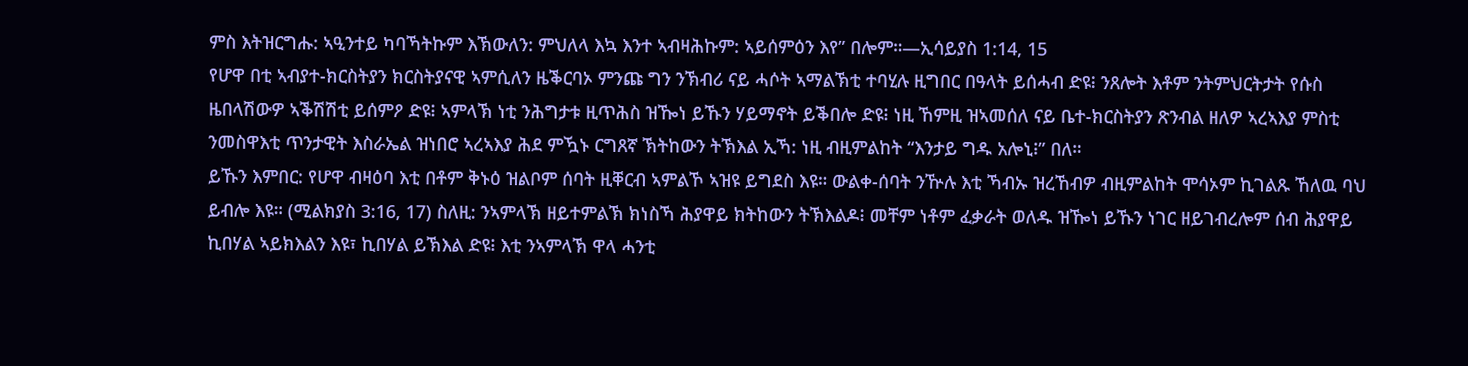ምስ እትዝርግሑ: ኣዒንተይ ካባኻትኩም እኽውለን: ምህለላ እኳ እንተ ኣብዛሕኩም: ኣይሰምዕን እየ” በሎም።—ኢሳይያስ 1:14, 15
የሆዋ በቲ ኣብያተ-ክርስትያን ክርስትያናዊ ኣምሲለን ዜቕርባኦ ምንጩ ግን ንኽብሪ ናይ ሓሶት ኣማልኽቲ ተባሂሉ ዚግበር በዓላት ይሰሓብ ድዩ፧ ንጸሎት እቶም ንትምህርትታት የሱስ ዜበላሽውዎ ኣቕሽሽቲ ይሰምዖ ድዩ፧ ኣምላኽ ነቲ ንሕግታቱ ዚጥሕስ ዝዀነ ይኹን ሃይማኖት ይቕበሎ ድዩ፧ ነዚ ኸምዚ ዝኣመሰለ ናይ ቤተ-ክርስትያን ጽንብል ዘለዎ ኣረኣእያ ምስቲ ንመስዋእቲ ጥንታዊት እስራኤል ዝነበሮ ኣረኣእያ ሕደ ምዃኑ ርግጸኛ ኽትከውን ትኽእል ኢኻ: ነዚ ብዚምልከት “እንታይ ግዱ አሎኒ፧” በለ።
ይኹን እምበር: የሆዋ ብዛዕባ እቲ በቶም ቅኑዕ ዝልቦም ሰባት ዚቐርብ ኣምልኾ ኣዝዩ ይግደስ እዩ። ውልቀ-ሰባት ንዅሉ እቲ ኻብኡ ዝረኸብዎ ብዚምልከት ሞሳኦም ኪገልጹ ኸለዉ ባህ ይብሎ እዩ። (ሚልክያስ 3:16, 17) ስለዚ: ንኣምላኽ ዘይተምልኽ ክነስኻ ሕያዋይ ክትከውን ትኽእልዶ፧ መቸም ነቶም ፈቃራት ወለዱ ዝዀነ ይኹን ነገር ዘይገብረሎም ሰብ ሕያዋይ ኪበሃል ኣይክእልን እዩ፣ ኪበሃል ይኽእል ድዩ፧ እቲ ንኣምላኽ ዋላ ሓንቲ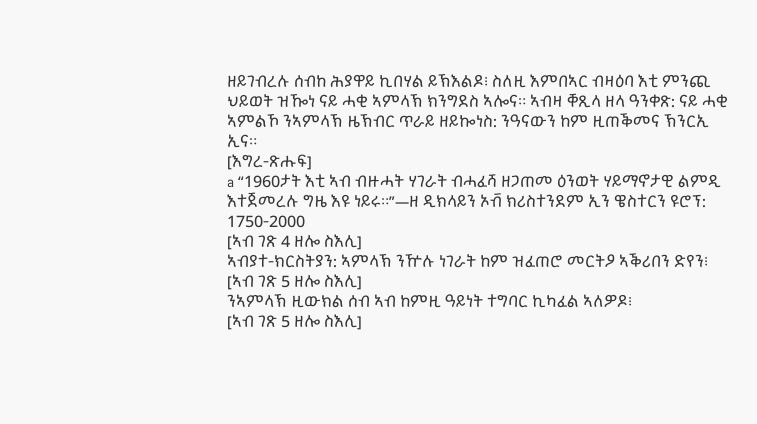ዘይገብረሉ ሰብከ ሕያዋይ ኪበሃል ይኽእልዶ፧ ስለዚ እምበኣር ብዛዕባ እቲ ምንጪ ህይወት ዝዀነ ናይ ሓቂ ኣምላኽ ክንግደስ ኣሎና። ኣብዛ ቐጺላ ዘላ ዓንቀጽ: ናይ ሓቂ ኣምልኾ ንኣምላኽ ዜኽብር ጥራይ ዘይኰነስ: ንዓናውን ከም ዚጠቕመና ኽንርኢ ኢና።
[እግረ-ጽሑፍ]
a “1960ታት እቲ ኣብ ብዙሓት ሃገራት ብሓፈሻ ዘጋጠመ ዕንወት ሃይማኖታዊ ልምዲ እተጀመረሉ ግዜ እዩ ነይሩ።”—ዘ ዲክላይን ኦቭ ክሪስተንደም ኢን ዌስተርን ዩሮፕ: 1750-2000
[ኣብ ገጽ 4 ዘሎ ስእሊ]
ኣብያተ-ክርስትያን: ኣምላኽ ንዅሉ ነገራት ከም ዝፈጠሮ መርትዖ ኣቕሪበን ድየን፧
[ኣብ ገጽ 5 ዘሎ ስእሊ]
ንኣምላኽ ዚውክል ሰብ ኣብ ከምዚ ዓይነት ተግባር ኪካፈል ኣለዎዶ፧
[ኣብ ገጽ 5 ዘሎ ስእሊ]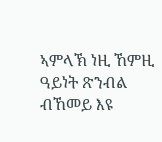ኣምላኽ ነዚ ኸምዚ ዓይነት ጽንብል ብኸመይ እዩ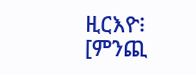ዚርእዮ፧
[ምንጪ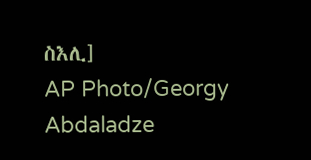ስእሊ]
AP Photo/Georgy Abdaladze